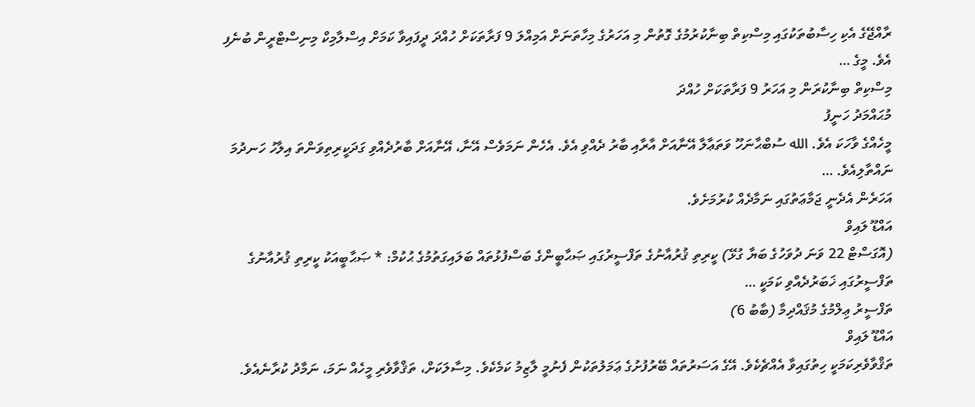ރާއްޖޭގެ އެކި ހިސާބުތަކުގައި މިސްކިތް ބިނާކުރުމުގެ ގޮތުން މި އަހަރުގެ މިހާތަނަށް އަމިއްލަ 9 ފަރާތަކަށް ހުއްދަ ދީފައިވާ ކަމަށް އިސްލާމިކް މިނިސްޓްރީން ބުނެފި އެވެ. މީގެ …
މިސްކިތް ބިނާކުރަން މި އަހަރު 9 ފަރާތަކަށް ހުއްދަ
މުޙައްމަދު ހަނީފު
މީހެއްގެ ވާހަކަ އެވެ. الله ސުބްޙާނަހޫ ވަތަޢާލާ އޭނާއަށް އާރާއި ބާރު ދެއްވި އެވެ. އެހެން ނަމަވެސް އޭނާ، އޭނާއަށް ބާރުދެއްވި ގަދަކީރިތިވަންތަ އިލާހު ހަނދުމަ ނައްތާލިއެވެ. …
އަހަރެން އެދެނީ ޖަމާޢަތުގައި ނަމާދެއް ކުރުމަށެވެ.
އައްޑޫ ލައިވް
(އޮގަސްޓް 22 ވަނަ ދުވަހުގެ ބަޔާ ގުޅޭ) ކީރިތި ޤުރުއާނުގެ ތަފްސީރުގައި ޞަޙާބީންގެ ބަސްފުޅުތައް ބަލައިގަތުމުގެ ޙުކުމް: * ޞަޙާބީއަކު ކީރިތި ޤުރުއާނުގެ ތަފްސީރުގައި ޚަބަރުދެއްވި ކަމަކީ …
ތަފްސީރު ޢިލްމުގެ މުޤައްދިމާ (ބާބު 6)
އައްޑޫ ލައިވް
ތަޤްވާވެރިކަމަކީ ހިތުގައިވާ އެއްޗެކެވެ. އޭގެ އަސަރުތައް ބޭރުފުށުގެ ޢަމަލުތަކުން ފެނުމީ ލާޒިމު ކަމެކެވެ. މިސާލަކަށް، ތަޤްވާވެރި މީހެއް ނަމަ، ނަމާދު ކުރާނެއެވެ.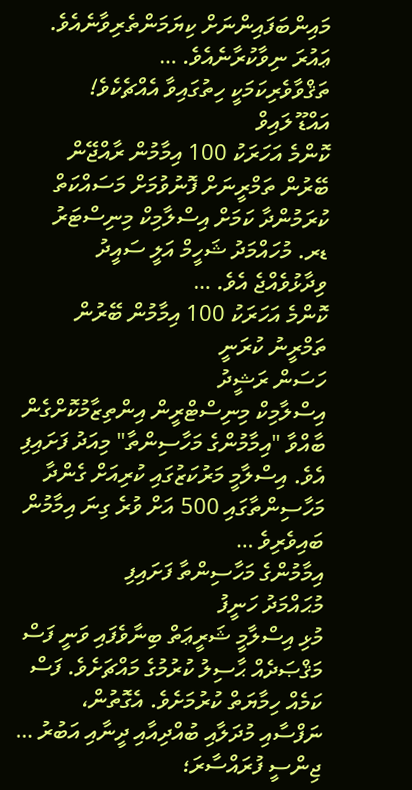މައިންބަފައިންނަށް ކިޔަމަންތެރިވާނެއެވެ. ޢައުރަ ނިވާކުރާނެއެވެ. …
ތަޤްވާވެރިކަމަކީ ހިތުގައިވާ އެއްޗެކެވެ!
އައްޑޫ ލައިވް
ކޮންމެ އަހަރަކު 100 އިމާމުން ރާއްޖޭން ބޭރުން ތަމްރީނަށް ފޮނުވުމަށް މަސައްކަތް ކުރަމުންދާ ކަމަށް އިސްލާމިކް މިނިސްޓަރު ޑރ. މުހައްމަދު ޝަހީމް އަލީ ސައީދު ވިދާޅުވެއްޖެ އެވެ. …
ކޮންމެ އަހަރަކު 100 އިމާމުން ބޭރުން ތަމްރީނު ކުރަނީ
ހަސަން ރަޝީދު
އިސްލާމިކް މިނިސްޓްރީން އިންތިޒާމުކޮށްގެން ބާއްވާ "އިމާމުންގެ މަހާސިންތާ" މިއަދު ފަށައިފި އެވެ. އިސްލާމީ މަރުކަޒުގައި ކުރިއަށް ގެންދާ މަހާސިންތާގައި 500 އަށް ވުރެ ގިނަ އިމާމުން ބައިވެރިވެ …
އިމާމުންގެ މަހާސިންތާ ފަށައިފި
މުޙައްމަދު ހަނީފު
މުޅި އިސްލާމީ ޝަރީޢަތް ބިނާވެފައި ވަނީ ފަސް މަޤްޞަދެއް ޙާސިލު ކުރުމުގެ މައްޗަށެވެ. ފަސް ކަމެއް ހިމާޔަތް ކުރުމަށެވެ. އެގޮތުން، ނަފްސާއި މުދަލާއި ބުއްދިއާއި ދީނާއި އަބުރު …
ޖިންސީ ފުރައްސާރަ؛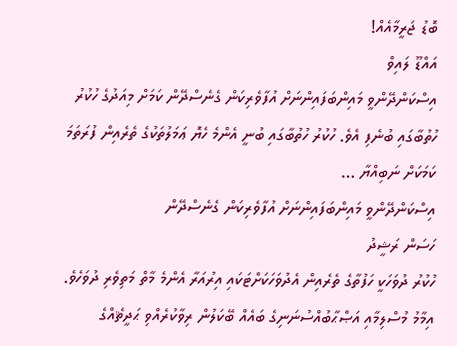ބޮޑު ޖަރީމާއެއް!
އައްޑޫ ލައިވް
އިސްކަންދޭންވީ މައިންބަފައިންނަށް އުފާވެރިކަން ގެނެސްދޭން ކަމަށް މިއަދުގެ ހުކުރު ހުތުބާގައި ބުނެފި އެވެ. ހުކުރު ހުތުބާގައި ބުނީ އެންމެ ހެޔޮ ޢަމަލުތަކުގެ ތެރެއިން ފުރަތަމަ ކަމަކަށް ނަބިއްޔާ …
އިސްކަންދޭންވީ މައިންބަފައިންނަށް އުފާވެރިކަން ގެނެސްދޭން
ހަސަން ރަޝީދު
ހުކުރު ދުވަހަކީ ހަފުތާގެ ތެރެއިން އެދުވަހަކަށްޓަކައި އިރުއަރާ އެންމެ މާތް މަތިވެރި ދުވަހެވެ. އިމާމު މުސްލިމާއި އަޞްޙާބުއްސުނަނިގެ ބައެއް ބޭކަލުން ރިވާކުރެއްވި ޙަދީޘެއްގެ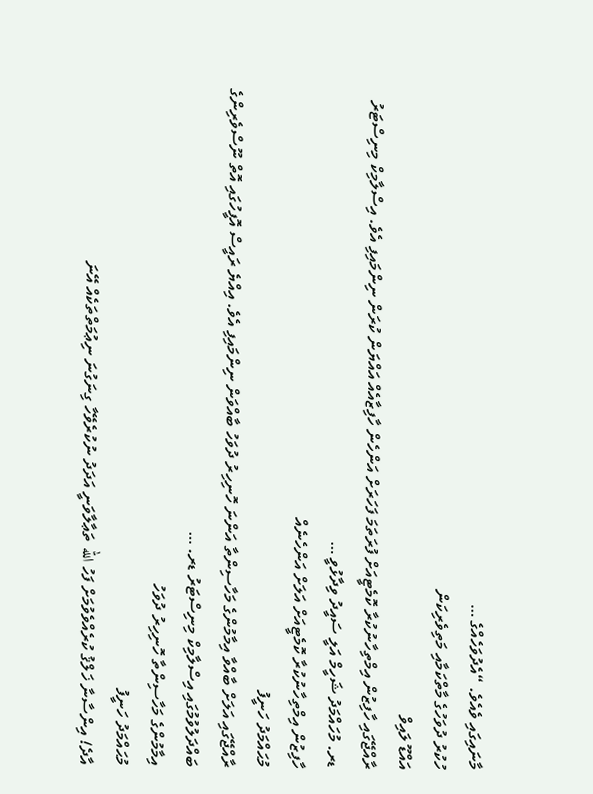މާނައިގައި ވެއެވެ. “އެދުވަހެއްގެ …
ހުކުރު ދުވަހުގެ މާތްކަމާއި މަތިވެރިކަން
އައްޑޫ ލައިވް
ރާއްޖޭގައި ހާފިޒުން އިމްތިހާނުކުރާ ކޮމެޓީއަށް ފުރަތަމަ ފަހަރަށް އަންހެން ހާފިޒާއެއް އައްޔަން ކުރަން ނިންމައިފި އެވެ. އިސްލާމިކް މިނިސްޓަރު ޑރ. މުހައްމަދު ޝަހީމް އަލީ ސައީދު ވިދާޅުވީ …
ހާފިޒުން އިމްތިހާނުކުރާ ކޮމެޓީއަށް އަލަށް އަންހެނެއް
މުޙައްމަދު ހަނީފު
ރާއްޖޭގައި އަލަށް ބާއްވާ އިމާމުންގެ މަހާސިންތާ އަންނަ ހޮނިހިރު ދުވަހު ބާއްވަން ނިންމައިފި އެވެ. އިއްޔެ ރައީސް އޮފީހުގައި އޮތް ނޫސްވެރިންގެ ބައްދަލުވުމުގައި އިސްލާމިކް މިނިސްޓަރު ޑރ. …
އިމާމުންގެ މަހާސިންތާ ހޮނިހިރު ދުވަހު
މުޙައްމަދު ހަނީފު
އާދެ! އިންސާނާ ޚަލްޤު ކުރެއްވެވުމަށް ފަހު الله ތަޢާލާވަނީ އަދަދު ނުކުރެވޭހާ ގިނަގުނަ ނިޢުމަތްތަކެއް އޭނަ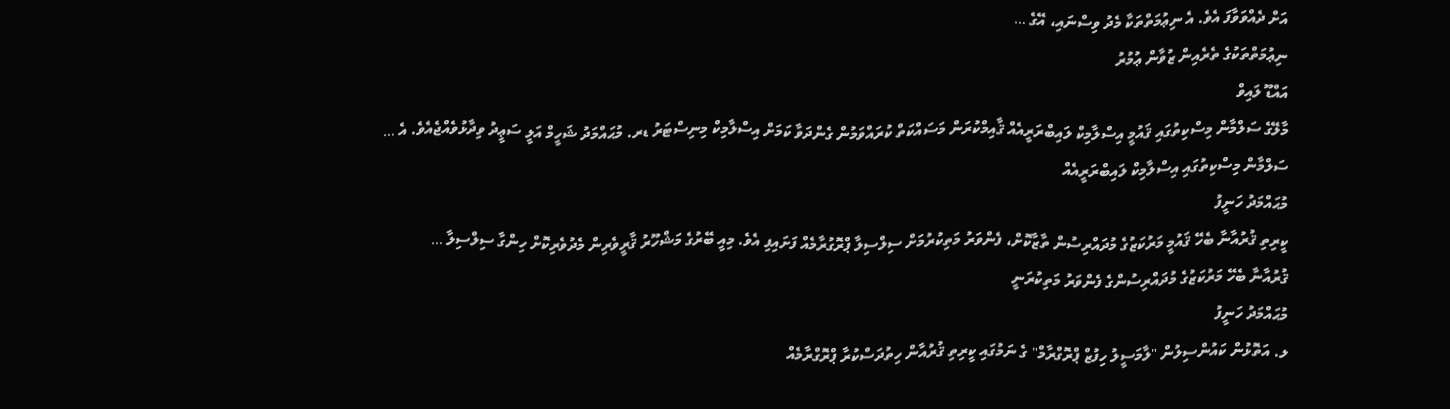އަށް ދެއްވަވާފަ އެވެ. އެ ނިޢުމަތްތަކާ މެދު ވިސްނައި، އޭގެ …
ނިޢުމަތްތަކުގެ ތެރެއިން ޒުވާން ޢުމުރު
އައްޑޫ ލައިވް
މާލޭގެ ސަލްމާން މިސްކިތުގައި ޤައުމީ އިސްލާމިކް ލައިބްރަރީއެއް ޤާއިމްކުރަން މަސައްކަތް ކުރައްވަމުން ގެންދަވާ ކަމަށް އިސްލާމިކް މިނިސްޓަރު ޑރ. މުޙައްމަދު ޝަހީމް އަލީ ސަޢީދު ވިދާޅުވެއްޖެއެވެ. އެ …
ސަލްމާން މިސްކިތުގައި އިސްލާމިކް ލައިބްރަރީއެއް
މުޙައްމަދު ހަނީފު
ކީރިތި ޤުރުއާނާ ބެހޭ ޤައުމީ މަރުކަޒުގެ މުދައްރިސުން ތާޒާކޮށް، ފެންވަރު މަތިކުރުމަށް ސިލްސިލާ ޕްރޮގުރާމެއް ފަށައިފި އެވެ. މިއީ ބޭރުގެ މަޝްހޫރު ޤާރީވެރިން މެދުވެރިކޮށް ހިންގާ ސިލްސިލާ …
ޤުރުއާނާ ބެހޭ މަރުކަޒުގެ މުދައްރިސުންގެ ފެންވަރު މަތިކުރަނީ
މުޙައްމަދު ހަނީފު
ލ. އަތޮޅުން ކައުންސިލުން "ލާމަސީލު ހިފުޒް ޕްރޮގްރާމް" ގެ ނަމުގައި ކީރިތި ޤުރުއާން ހިތުދަސްކުރާ ޕްރޮގްރާމެއް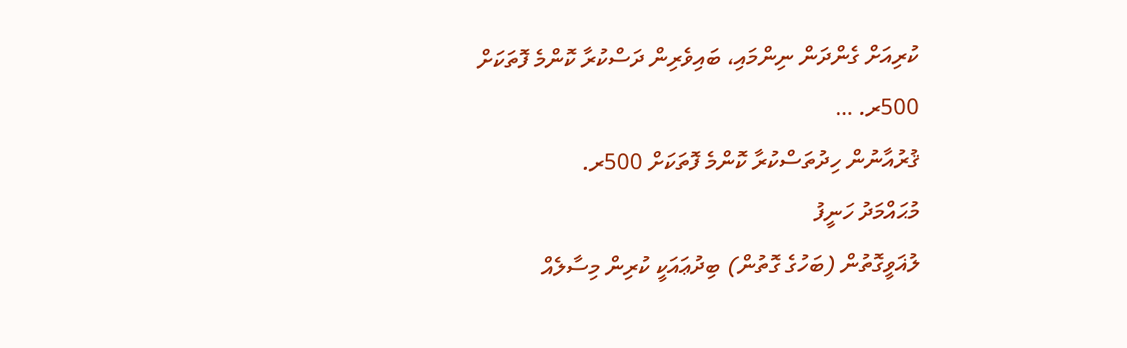ކުރިއަށް ގެންދަން ނިންމައި، ބައިވެރިން ދަސްކުރާ ކޮންމެ ފޮތަކަށް 500ރ. …
ޤުރުއާނުން ހިދުތަސްކުރާ ކޮންމެ ފޮތަކަށް 500ރ.
މުޙައްމަދު ހަނީފު
ލުޣަވީގޮތުން (ބަހުގެ ގޮތުން) ބިދުޢައަކީ ކުރިން މިސާލެއް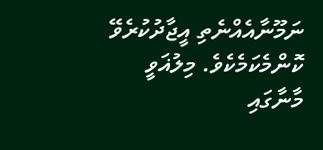ނަމޫނާއެއްނެތި އީޖާދުކުރެވޭ ކޮންމެކަމެކެވެ. މިލުޣަވީ މާނާގައި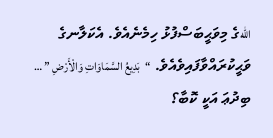اللهގެ މިވަޙީބަސްފުޅު ހިމެނެއެވެ. އެކަލާނގެ ވަޙީކުރައްވާފައިވެއެވެ. “بَدِيعُ السَّمَاوَاتِ وَالْأَرْضِ ” …
ބިދުޢަ އަކީ ކޮބާ؟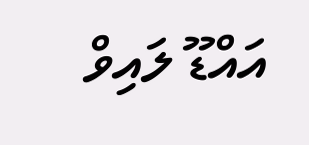އައްޑޫ ލައިވް